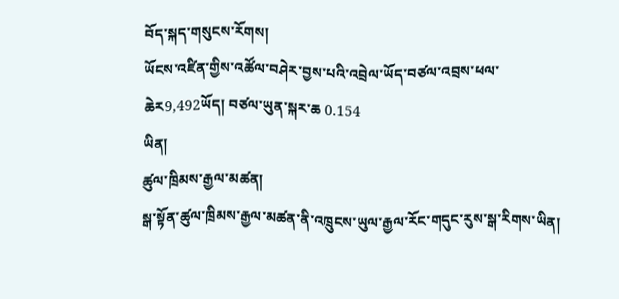བོད་སྐད་གསུངས་རོགས།
ཡོངས་འཛིན་གྱིས་འཚོལ་བཤེར་བྱས་པའི་འབྲེལ་ཡོད་བཙལ་འབྲས་ཕལ་ཆེར9,492ཡོད། བཙལ་ཡུན་སྐར་ཆ 0.154
ཡིན།
ཚུལ་ཁྲིམས་རྒྱལ་མཚན།
སྒ་སྟོན་ཚུལ་ཁྲིམས་རྒྱལ་མཚན་ནི་འཁྲུངས་ཡུལ་རྒྱལ་རོང་གདུང་རུས་སྒ་རིགས་ཡིན།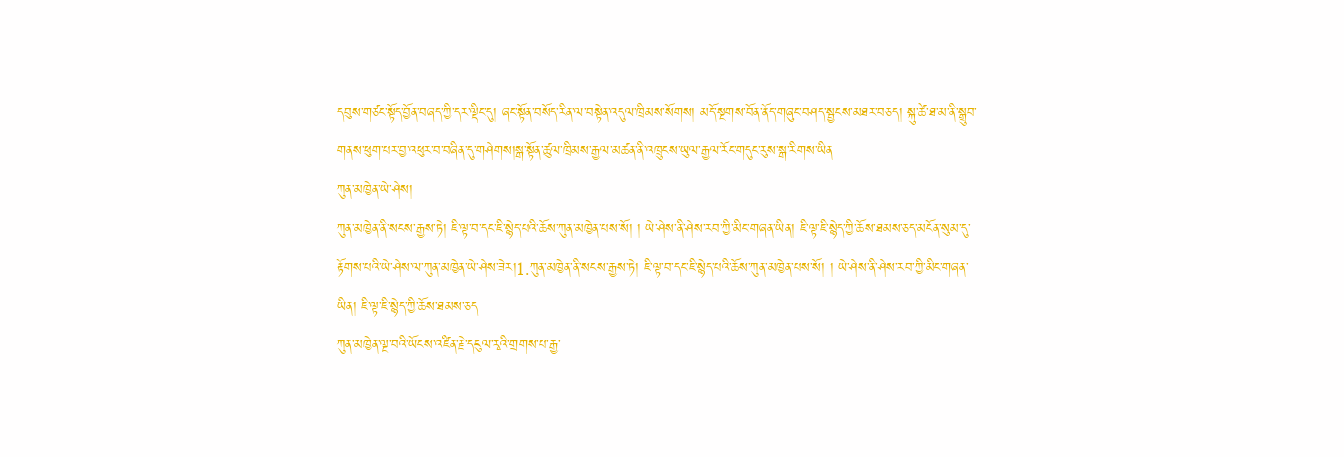དབུས་གཙང་སྟོད་བྱོན་བཞད་ཀྱི་དར་ལྡིང་དུ། ཞང་སྟོན་བསོད་རིན་ལ་བསྟེན་འདུལ་ཁྲིམས་སོགས། མདོ་སྔགས་བོན་ནོད་གཞུང་བཤད་སྦྱངས་མཐར་བཅད། སྐུ་ཚེ་ཐ་མ་ནི་སྒྲུབ་གནས་ཕུག་པར་བྱ་འཕུར་བ་བཞིན་དུ་གཤེགས།སྒ་སྟོན་ཚུལ་ཁྲིམས་རྒྱལ་མཚན་ནི་འཁྲུངས་ཡུལ་རྒྱལ་རོང་གདུང་རུས་སྒ་རིགས་ཡིན
ཀུན་མཁྱེན་ཡེ་ཤེས།
ཀུན་མཁྱེན་ནི་སངས་རྒྱས་ཏེ། ཇི་ལྟ་བ་དང་ཇི་སྙེད་པའི་ཆོས་ཀུན་མཁྱེན་པས་སོ། ། ཡེ་ཤེས་ནི་ཤེས་རབ་ཀྱི་མིང་གཞན་ཡིན། ཇི་ལྟ་ཇི་སྙེད་ཀྱི་ཆོས་ཐམས་ཅད་མངོན་སུམ་དུ་རྟོགས་པའི་ཡེ་ཤེས་ལ་ཀུན་མཁྱེན་ཡེ་ཤེས་ཟེར།1.ཀུན་མཁྱེན་ནི་སངས་རྒྱས་ཏེ། ཇི་ལྟ་བ་དང་ཇི་སྙེད་པའི་ཆོས་ཀུན་མཁྱེན་པས་སོ། ། ཡེ་ཤེས་ནི་ཤེས་རབ་ཀྱི་མིང་གཞན་ཡིན། ཇི་ལྟ་ཇི་སྙེད་ཀྱི་ཆོས་ཐམས་ཅད
ཀུན་མཁྱེན་ལྔ་བའི་ཡོངས་འཛིན་རྗེ་དངུལ་རྭའི་གྲགས་པ་རྒྱ་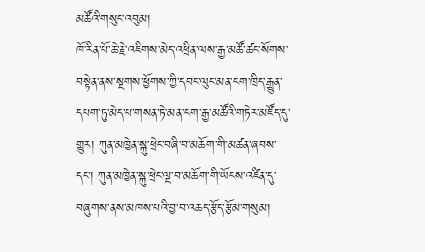མཚོའི་གསུང་འབུམ།
ཁོ་རིན་པོ་ཆེ་རྗེ་འཇིགས་མེད་འཕྲིན་ལས་རྒྱ་མཚོ་ཚང་སོགས་བསྟེན་ནས་སྔགས་ཕྱོགས་ཀྱི་དབང་ལུང་མན་ངག་ཁྲིད་རྒྱུན་དཔག་ཏུ་མེད་པ་གསན་ཏེ་མན་ངག་རྒྱ་མཚོའི་གཏེར་མཛོད་དུ་གྱུར། ཀུན་མཁྱེན་སྐུ་ཕྲེང་བཞི་བ་མཆོག་གི་མཚན་ཞབས་དང་། ཀུན་མཁྱེན་སྐུ་ཕྲེང་ལྔ་བ་མཆོག་གི་ཡོངས་འཛིན་དུ་བཞུགས་ནས་མཁས་པའི་བྱ་བ་འཆད་རྩོད་རྩོམ་གསུམ།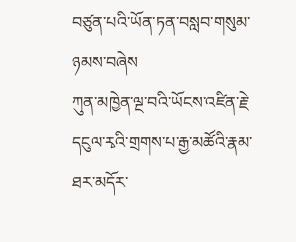བཙུན་པའི་ཡོན་ཏན་བསླབ་གསུམ་ཉམས་བཞེས
ཀུན་མཁྱེན་ལྔ་བའི་ཡོངས་འཛིན་རྗེ་དངུལ་རྭའི་གྲགས་པ་རྒྱ་མཚོའི་རྣམ་ཐར་མདོར་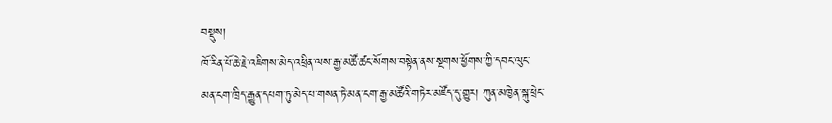བསྡུས།
ཁོ་རིན་པོ་ཆེ་རྗེ་འཇིགས་མེད་འཕྲིན་ལས་རྒྱ་མཚོ་ཚང་སོགས་བསྟེན་ནས་སྔགས་ཕྱོགས་ཀྱི་དབང་ལུང་མན་ངག་ཁྲིད་རྒྱུན་དཔག་ཏུ་མེད་པ་གསན་ཏེ་མན་ངག་རྒྱ་མཚོའི་གཏེར་མཛོད་དུ་གྱུར། ཀུན་མཁྱེན་སྐུ་ཕྲེང་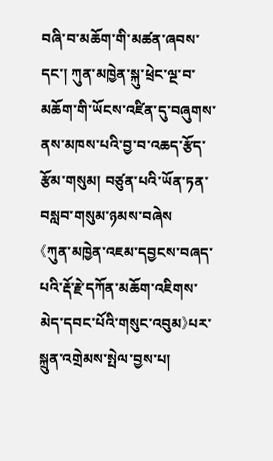བཞི་བ་མཆོག་གི་མཚན་ཞབས་དང་། ཀུན་མཁྱེན་སྐུ་ཕྲེང་ལྔ་བ་མཆོག་གི་ཡོངས་འཛིན་དུ་བཞུགས་ནས་མཁས་པའི་བྱ་བ་འཆད་རྩོད་རྩོམ་གསུམ། བཙུན་པའི་ཡོན་ཏན་བསླབ་གསུམ་ཉམས་བཞེས
《ཀུན་མཁྱེན་འཇམ་དབྱངས་བཞད་པའི་རྡོ་རྗེ་དཀོན་མཆོག་འཇིགས་མེད་དབང་པོའི་གསུང་འབུམ》པར་སྐྲུན་འགྲེམས་སྤེལ་བྱས་པ།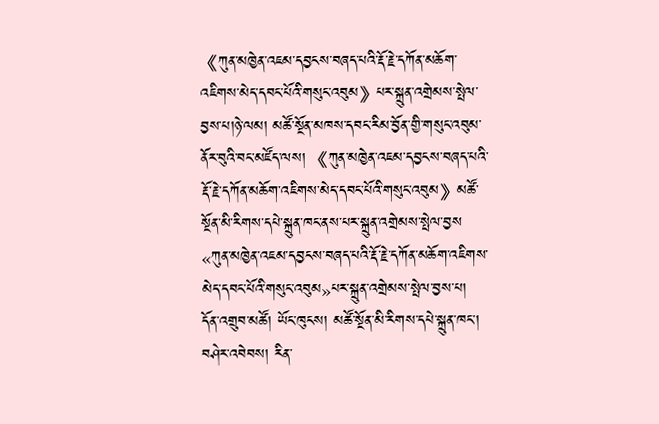《ཀུན་མཁྱེན་འཇམ་དབྱངས་བཞད་པའི་རྡོ་རྗེ་དཀོན་མཆོག་འཇིགས་མེད་དབང་པོའི་གསུང་འབུམ》པར་སྐྲུན་འགྲེམས་སྤེལ་བྱས་པ།ཉེ་ལམ། མཚོ་སྔོན་མཁས་དབང་རིམ་བྱོན་གྱི་གསུང་འབུམ་ནོར་བུའི་བང་མཛོད་ལས། 《ཀུན་མཁྱེན་འཇམ་དབྱངས་བཞད་པའི་རྡོ་རྗེ་དཀོན་མཆོག་འཇིགས་མེད་དབང་པོའི་གསུང་འབུམ》མཚོ་སྔོན་མི་རིགས་དཔེ་སྐྲུན་ཁང་ནས་པར་སྐྲུན་འགྲེམས་སྤེལ་བྱས
«ཀུན་མཁྱེན་འཇམ་དབྱངས་བཞད་པའི་རྡོ་རྗེ་དཀོན་མཆོག་འཇིགས་མེད་དབང་པོའི་གསུང་འབུམ»པར་སྐྲུན་འགྲེམས་སྤེལ་བྱས་པ།
དོན་འགྲུབ་མཚོ། ཡོང་ཁུངས། མཚོ་སྔོན་མི་རིགས་དཔེ་སྐྲུན་ཁང་། བཤེར་འབེབས། རིན་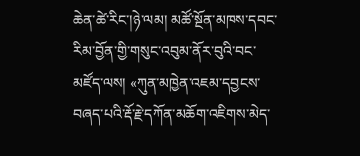ཆེན་ཚེ་རིང་།ཉེ་ལམ། མཚོ་སྔོན་མཁས་དབང་རིམ་བྱོན་གྱི་གསུང་འབུམ་ནོར་བུའི་བང་མཛོད་ལས། «ཀུན་མཁྱེན་འཇམ་དབྱངས་བཞད་པའི་རྡོ་རྗེ་དཀོན་མཆོག་འཇིགས་མེད་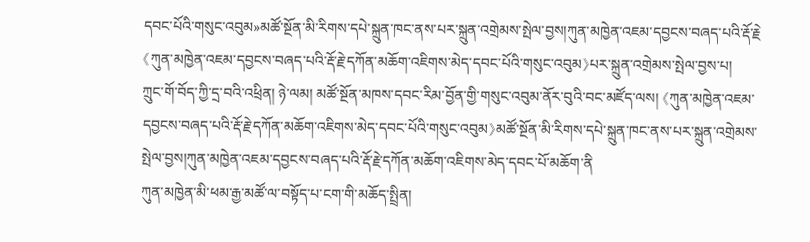དབང་པོའི་གསུང་འབུམ»མཚོ་སྔོན་མི་རིགས་དཔེ་སྐྲུན་ཁང་ནས་པར་སྐྲུན་འགྲེམས་སྤེལ་བྱས།ཀུན་མཁྱེན་འཇམ་དབྱངས་བཞད་པའི་རྡོ་རྗེ
《ཀུན་མཁྱེན་འཇམ་དབྱངས་བཞད་པའི་རྡོ་རྗེ་དཀོན་མཆོག་འཇིགས་མེད་དབང་པོའི་གསུང་འབུམ》པར་སྐྲུན་འགྲེམས་སྤེལ་བྱས་པ།
ཀྲུང་གོ་བོད་ཀྱི་དྲ་བའི་འཕྲིན། ཉེ་ལམ། མཚོ་སྔོན་མཁས་དབང་རིམ་བྱོན་གྱི་གསུང་འབུམ་ནོར་བུའི་བང་མཛོད་ལས། 《ཀུན་མཁྱེན་འཇམ་དབྱངས་བཞད་པའི་རྡོ་རྗེ་དཀོན་མཆོག་འཇིགས་མེད་དབང་པོའི་གསུང་འབུམ》མཚོ་སྔོན་མི་རིགས་དཔེ་སྐྲུན་ཁང་ནས་པར་སྐྲུན་འགྲེམས་སྤེལ་བྱས།ཀུན་མཁྱེན་འཇམ་དབྱངས་བཞད་པའི་རྡོ་རྗེ་དཀོན་མཆོག་འཇིགས་མེད་དབང་པོ་མཆོག་ནི
ཀུན་མཁྱེན་མི་ཕམ་རྒྱ་མཚོ་ལ་བསྟོད་པ་ངག་གི་མཆོད་སྤྲིན།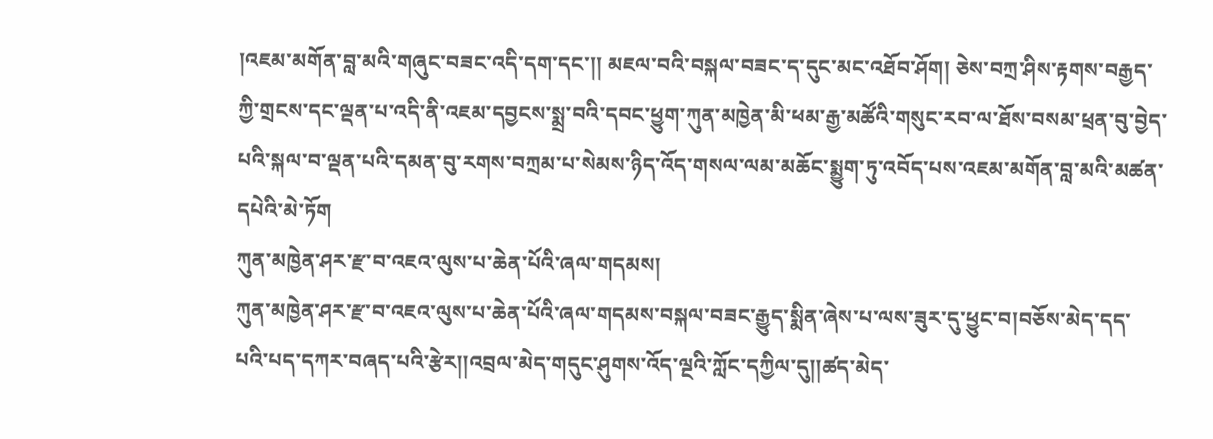།འཇམ་མགོན་བླ་མའི་གཞུང་བཟང་འདི་དག་དང་།། མཇལ་བའི་བསྐལ་བཟང་ད་དུང་མང་འཐོབ་ཤོག། ཅེས་བཀྲ་ཤིས་རྟགས་བརྒྱད་ཀྱི་གྲངས་དང་ལྡན་པ་འདི་ནི་འཇམ་དབྱངས་སྨྲ་བའི་དབང་ཕྱུག་ཀུན་མཁྱེན་མི་ཕམ་རྒྱ་མཚོའི་གསུང་རབ་ལ་ཐོས་བསམ་ཕྲན་བུ་བྱེད་པའི་སྐལ་བ་ལྡན་པའི་དམན་བུ་རགས་བཀྲམ་པ་སེམས་ཉིད་འོད་གསལ་ལམ་མཆོང་སྨྱུག་ཏུ་འབོད་པས་འཇམ་མགོན་བླ་མའི་མཚན་དཔེའི་མེ་ཏོག
ཀུན་མཁྱེན་ཤར་རྫ་བ་འཇའ་ལུས་པ་ཆེན་པོའི་ཞལ་གདམས།
ཀུན་མཁྱེན་ཤར་རྫ་བ་འཇའ་ལུས་པ་ཆེན་པོའི་ཞལ་གདམས་བསྐལ་བཟང་རྒྱུད་སྨིན་ཞེས་པ་ལས་ཟུར་དུ་ཕྱུང་བ།བཅོས་མེད་དད་པའི་པད་དཀར་བཞད་པའི་རྩེར།།འབྲལ་མེད་གདུང་ཤུགས་འོད་ལྔའི་ཀློང་དཀྱིལ་དུ།།ཚད་མེད་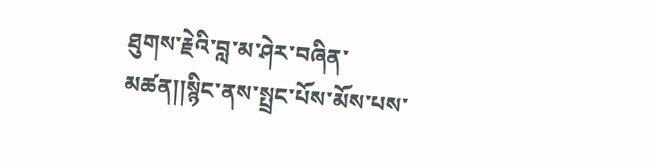ཐུགས་རྗེའི་བླ་མ་ཤེར་བཞིན་མཚན།།སྙིང་ནས་སྤྲང་པོས་མོས་པས་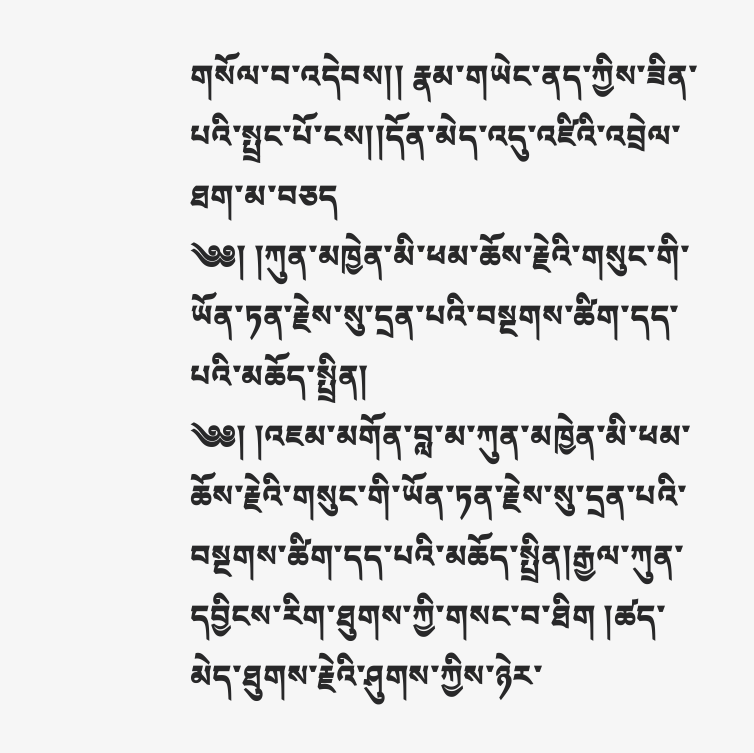གསོལ་བ་འདེབས།། རྣམ་གཡེང་ནད་ཀྱིས་ཟིན་པའི་སྤྲང་པོ་ངས།།དོན་མེད་འདུ་འཛིའི་འབྲེལ་ཐག་མ་བཅད
༄༅། །ཀུན་མཁྱེན་མི་ཕམ་ཆོས་རྗེའི་གསུང་གི་ཡོན་ཏན་རྗེས་སུ་དྲན་པའི་བསྔགས་ཚིག་དད་པའི་མཆོད་སྤྲིན།
༄༅། །འཇམ་མགོན་བླ་མ་ཀུན་མཁྱེན་མི་ཕམ་ཆོས་རྗེའི་གསུང་གི་ཡོན་ཏན་རྗེས་སུ་དྲན་པའི་བསྔགས་ཚིག་དད་པའི་མཆོད་སྤྲིན།རྒྱལ་ཀུན་དབྱིངས་རིག་ཐུགས་ཀྱི་གསང་བ་ཐིག །ཚད་མེད་ཐུགས་རྗེའི་ཤུགས་ཀྱིས་ཉེར་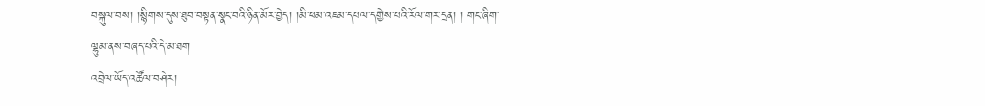བསྐུལ་བས། །སྙིགས་དུས་ཐུབ་བསྟན་སྣང་བའི་ཉིན་མོར་བྱེད། །མི་ཕམ་འཇམ་དཔལ་དགྱེས་པའི་རོལ་གར་དྲན། ། གང་ཞིག་ལྷུམ་ནས་བཞད་པའི་དེ་མ་ཐག
འབྲེལ་ཡོད་འཚོལ་བཤེར།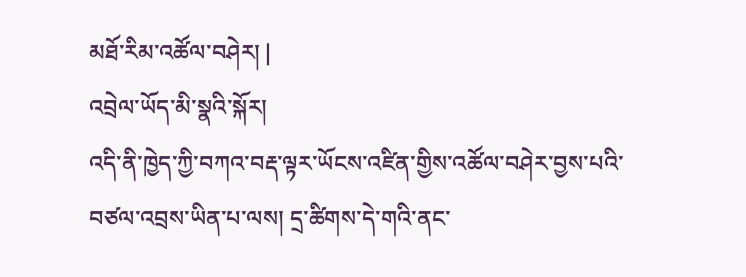མཐོ་རིམ་འཚོལ་བཤེར། |
འབྲེལ་ཡོད་མི་སྣའི་སྐོར།
འདི་ནི་ཁྱེད་ཀྱི་བཀའ་བརྡ་ལྟར་ཡོངས་འཛིན་གྱིས་འཚོལ་བཤེར་བྱས་པའི་བཙལ་འབྲས་ཡིན་པ་ལས། དྲ་ཚིགས་དེ་གའི་ནང་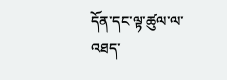དོན་དང་ལྟ་ཚུལ་ལ་འཐད་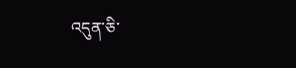འདུན་ཅི་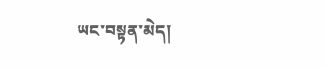ཡང་བསྟན་མེད།